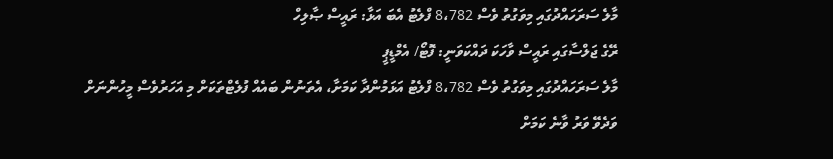މާލެ ސަރަހައްދުގައި މިވަގުތު ވެސް 8،782 ފްލެޓު އެބަ އަޅާ: ރައީސް ޞާލިހް
ރޭގެ ޖަލްސާގައި ރައީސް ވާހަކަ ދައްކަވަނީ: ފޮޓޯ/ އެމްޑީޕީ
މާލެ ސަރަހައްދުގައި މިވަގުތު ވެސް 8،782 ފްލެޓު އަޅަމުންދާ ކަމަށާ، އެތަނުން ބައެއް ފުލެޓްތަކަށް މި އަހަރުވެސް މީހުންނަށް ވަދެވޭ ވަރު ވާނެ ކަމަށް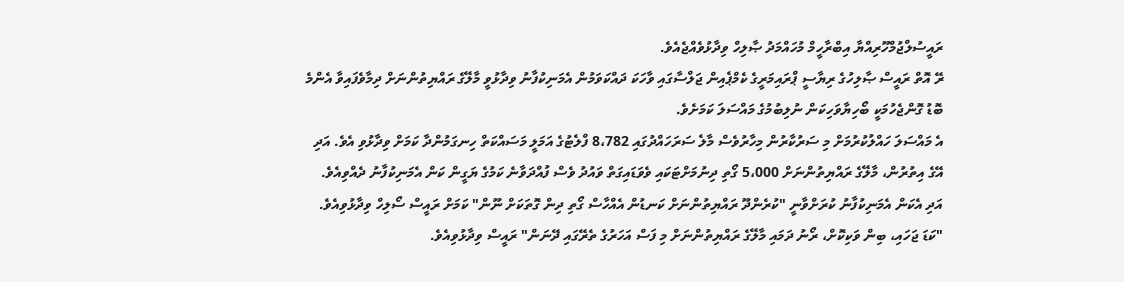ރައީސުލްޖުމްހޫރިއްޔާ އިބްރާހީމް މުހައްމަދު ޞާލިހް ވިދާޅުވެއްޖެއެވެ.
ރޭ އޮތް ރައީސް ޞާލިހުގެ ރިޔާސީ ޕްރައިމަރީގެ ކެމްޕެއިން ޖަލްސާގައި ވާހަކަ ދައްކަވަމުން އެމަނިކުފާނު ވިދާޅުވީ މާލޭގެ ރައްޔިތުންނަށް ދިމާވެފައިވާ އެންމެ ބޮޑު ގޮންޖެހުމަކީ ބޯހިޔާވަހިކަން ނުލިބުމުގެ މައްސަލަ ކަމަށެވެ.
އެ މައްސަލަ ހައްލުކުރުމަށް މި ސަރުކާރުން މިހާރުވެސް މާލެ ސަރަހައްދުގައި 8،782 ފްލެޓުގެ އަމަލީ މަސައްކަތް ހިނގަމުންދާ ކަމަށް ވިދާޅުވި އެވެ. އަދި އޭގެ އިތުރުން، މާލޭގެ ރައްޔިތުންނަށް 5،000 ގޯތި ދިނުމަށްޓަކައި ވެވަޑައިގަތް ވައުދު ވެސް ފުއްދަވާނެ ކަމުގެ ޔަގީން ކަން އެމަނިކުފާނު ދެއްވިއެވެ. އަދި އެކަން އެމަނިކުފާނު ކުރަށްވާނީ "ކުރެންދޫ ރައްޔިތުންނަށް ކަނޑުން އެއްހާސް ގޯތި ދިން ގޮތަކަށް ނޫން" ކަމަށް ރައީސް ސޯލިހް ވިދާޅުވިއެވެ.
"ކަޑަ ޖަހައި، ބިން ވަކިކޮށް، ރޯނު ދަމައި މާލޭގެ ރައްޔިތުންނަށް މި ފަސް އަހަރުގެ ތެރޭގައި ދޭނަން" ރައީސް ވިދާޅުވިއެވެ.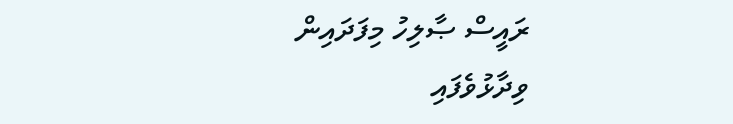ރައީސް ޞާލިހު މިފަދައިން ވިދާޅުވެފައި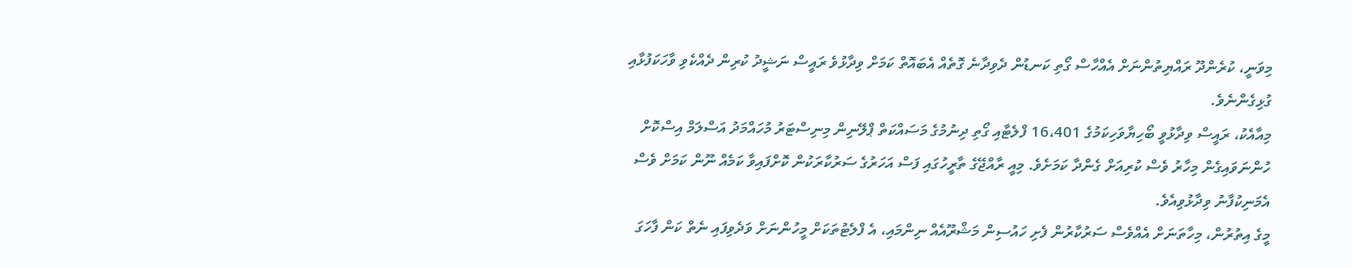މިވަނީ، ކުރެންދޫ ރައްޔިތުންނަށް އެއްހާސް ގޯތި ކަނޑުން ދެވިދާނެ ގޮތެއް އެބައޮތް ކަމަށް ވިދާޅުވެ ރައީސް ނަޝީދު ކުރިން ދެއްކެވި ވާހަކަފުޅާއި ގުޅިގެންނެވެ.
މިއާއެކު، ރައީސް ވިދާޅުވީ ބޯހިޔާވަހިކަމުގެ 16،401 ފްލެޓާއި ގޯތި ދިނުމުގެ މަސައްކަތް ޕްލޭނިން މިނިސްޓަރު މުހައްމަދު އަސްލަމް އިސްކޮށް ހުންނަވައިގެން މިހާރު ވެސް ކުރިއަށް ގެންދާ ކަމަށެވެ. މިއީ ރާއްޖޭގެ ތާރީހުގައި ފަސް އަހަރުގެ ސަރުކާރަކުން ކޮށްފައިވާ ކަމެއް ނޫން ކަމަށް ވެސް އެމަނިކުފާނު ވިދާޅުވިއެވެ.
މީގެ އިތުރުން، މިހާތަނަށް އެއްވެސް ސަރުކާރުން ފެށި ހައުސިން މަޝްރޫއެއް ނިންމައި، އެ ފްލެޓުތަކަށް މީހުންނަށް ވަދެވިފައި ނެތް ކަން ފާހަގަ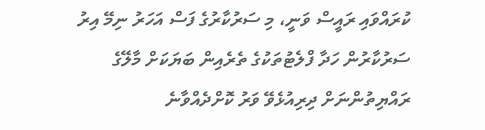ކުރައްވައި ރައީސް ވަނީ، މި ސަރުކާރުގެ ފަސް އަހަރު ނިމޭ އިރު ސަރުކާރުން ހަދާ ފްލެޓުތަކުގެ ތެރެއިން ބަޔަކަށް މާލޭގެ ރައްޔިތުންނަށް ދިރިއުޅެވޭ ވަރު ކޮށްދެއްވާނެ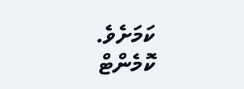ކަމަށެވެ.
ކޮމެންޓް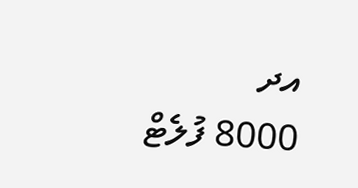އދ
8000 ފުލެޓް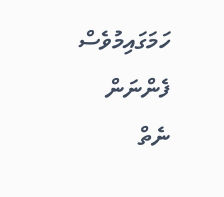ހަމަގައިމުވެސް ފެންނަން ނެތް